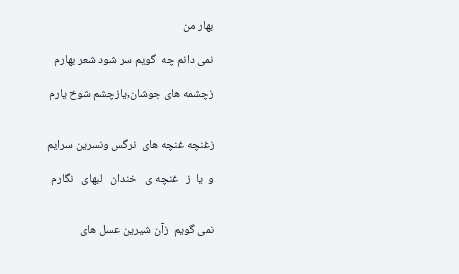بهار من

نمی دانم چه  گویم سر شود شعر بهارم

زچشمه های جوشان,یازچشم شوخ یارم


زغنچه غنچه های  نرگس ونسرین سرایم

و  یا  ز   غنچه ی   خندان   لبهای   نگارم


نمی گویم  زآن شیرین عسل های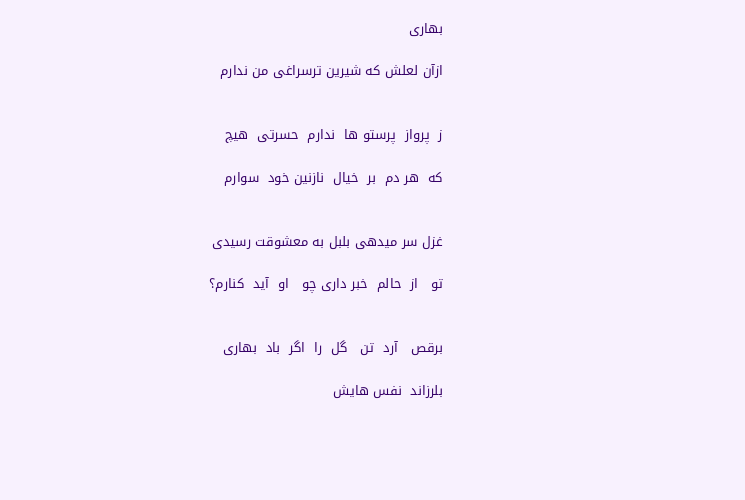بهاری

ازآن لعلش که شیرین ترسراغی من ندارم


ز  پرواز  پرستو ها  ندارم  حسرتی  هیچ

که  هر دم  بر  خیال  نازنین خود  سوارم


غزل سر میدهی بلبل به معشوقت رسیدی

تو   از  حالم  خبر داری چو   او  آید  کنارم؟


برقص   آرد  تن   گل  را  اگر  باد  بهاری

بلرزاند  نفس هایش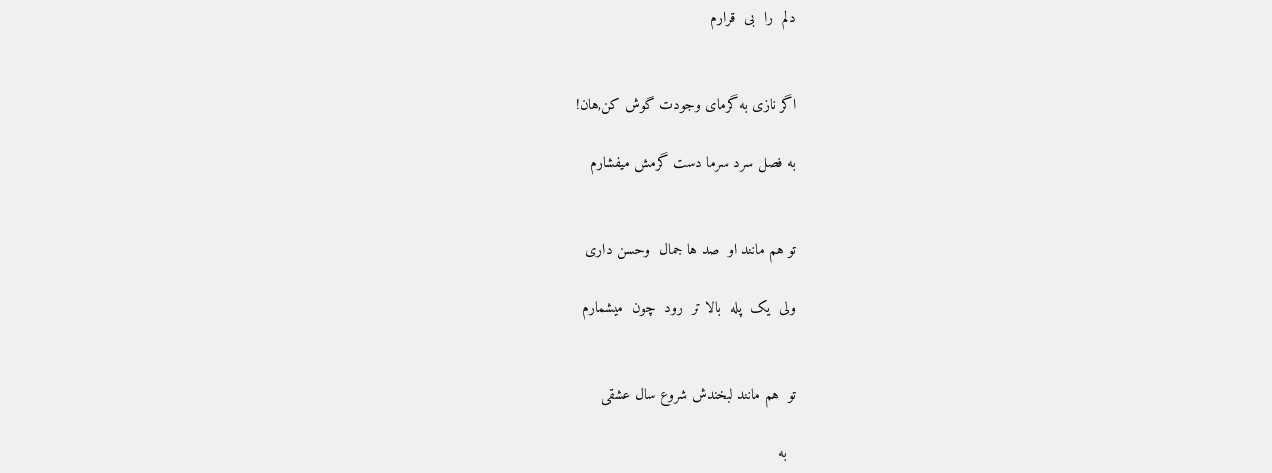دلم  را  بی  قرارم


اگر نازی به گرمای وجودت گوش کن,هان!

به فصل سرد سرما دست گرمش میفشارم


تو هم مانند او  صد ها جمال  وحسن داری

ولی  یک  پله  بالا تر  رود  چون  میشمارم


تو  هم مانند لبخندش شروع سال عشقی

  به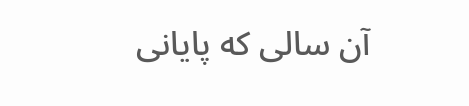آن سالی که پایانی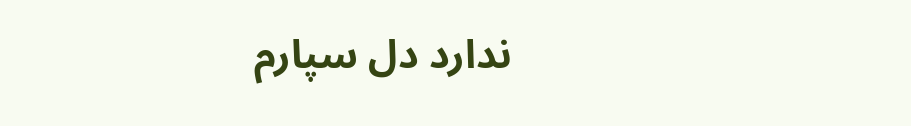ندارد دل سپارم